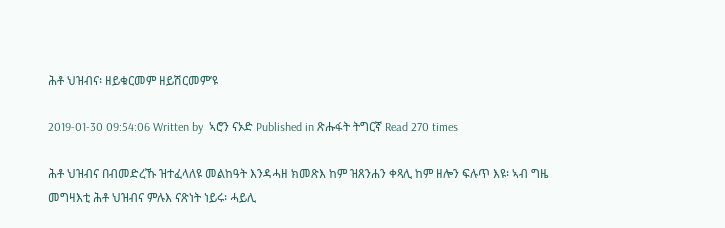ሕቶ ህዝብና፡ ዘይቁርመም ዘይሽርመም’ዩ

2019-01-30 09:54:06 Written by  ኣሮን ናኦድ Published in ጽሑፋት ትግርኛ Read 270 times

ሕቶ ህዝብና በብመድረኹ ዝተፈላለዩ መልከዓት እንዳሓዘ ክመጽእ ከም ዝጸንሐን ቀጻሊ ከም ዘሎን ፍሉጥ እዩ፡ ኣብ ግዜ መግዛእቲ ሕቶ ህዝብና ምሉእ ናጽነት ነይሩ፡ ሓይሊ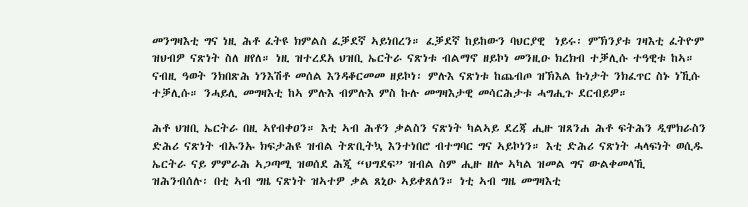መንግዛእቲ ግና ነዚ ሕቶ ፈትዩ ክምልስ ፈቓደኛ ኣይነበረን። ፈቓደኛ ከይከውን ባህርያዊ  ነይሩ፡ ምኽንያቱ ገዛእቲ ፈትዮም ዝህብዎ ናጽነት ስለ ዘየለ። ነዚ ዝተረደአ ህዝቢ ኤርትራ ናጽነቱ ብልማኖ ዘይኮነ መንዚዑ ክረክብ ተቓሊሱ ተዓዊቱ ከኣ። ናብዚ ዓወት ንክበጽሕ ነንእሽቶ መሰል እንዳቆርመመ ዘይኮነ፡ ምሉእ ናጽነቱ ከጨብጦ ዝኽእል ኩነታት ንክፈጥር ስኑ ነኺሱ ተቓሊሱ። ንሓይሊ መግዛእቲ ከኣ ምሉእ ብምሉእ ምስ ኩሉ መግዛእታዊ መሳርሕታቱ ሓግሒጉ ደርብይዎ።

ሕቶ ህዝቢ ኤርትራ በዚ ኣየብቀዐን። እቲ ኣብ ሕቶን ቃልስን ናጽነት ካልኣይ ደረጃ ሒዙ ዝጸንሐ ሕቶ ፍትሕን ዲሞክራስን ድሕሪ ናጽነት ብኡንኡ ክፍታሕዩ ዝብል ትጽቢትኳ እንተነበሮ ብተግባር ግና ኣይኮነን። እቲ ድሕሪ ናጽነት ሓላፍነት ወሲዱ ኤርትራ ናይ ምምራሕ ኣጋጣሚ ዝወሰደ ሕጂ “ህግደፍ” ዝብል ስም ሒዙ ዘሎ ኣካል ዝመል ግና ውልቀመላኺ ዝሕንብሰሉ፡ በቲ ኣብ ግዜ ናጽነት ዝኣተዎ ቃል ጸኒዑ ኣይቀጸለን። ነቲ ኣብ ግዜ መግዛእቲ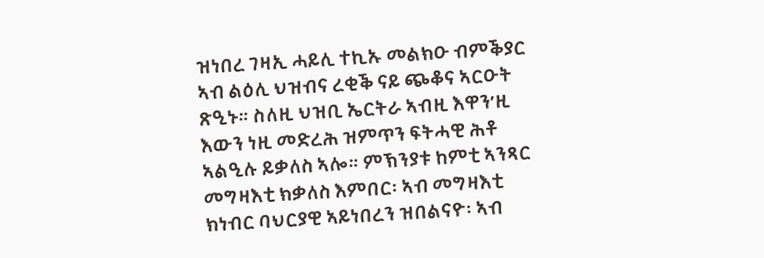ዝነበረ ገዛኢ ሓይሊ ተኪኡ መልክዑ ብምቕያር ኣብ ልዕሊ ህዝብና ረቂቕ ናይ ጭቆና ኣርዑት ጽዒኑ። ስለዚ ህዝቢ ኤርትራ ኣብዚ እዋን’ዚ እውን ነዚ መድረሕ ዝምጥን ፍትሓዊ ሕቶ ኣልዒሉ ይቃለስ ኣሎ። ምኽንያቱ ከምቲ ኣንጻር መግዛእቲ ክቃለስ እምበር፡ ኣብ መግዛእቲ ክነብር ባህርያዊ ኣይነበረን ዝበልናዮ፡ ኣብ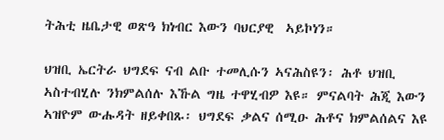ትሕቲ ዜቤታዊ ወጽዓ ክነብር እውን ባህርያዊ  ኣይኮነን።

ህዝቢ ኤርትራ ህግደፍ ናብ ልቡ ተመሊሱን ኣናሕስዩን፡ ሕቶ ህዝቢ ኣስተብሂሉ ንክምልሰሉ እኹል ግዜ ተዋሂብዎ እዩ። ምናልባት ሕጂ እውን ኣዝዮም ውሑዳት ዘይቀበጹ፡ ህግደፍ ቃልና ሰሚዑ ሕቶና ክምልሰልና እዩ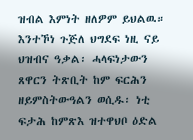ዝብል እምነት ዘለዎም ይህልዉ። እንተኾነ ጉጅለ ህግደፍ ነዚ ናይ ህዝብና ዓቃል፡ ሓላፍነታውን ጸዋርን ትጽቢት ከም ፍርሕን ዘይምስትውዓልን ወሲዱ፡ ነቲ ፍታሕ ከምጽእ ዝተዋህቦ ዕድል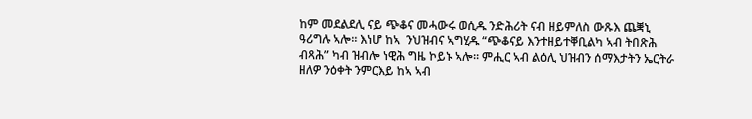ከም መደልደሊ ናይ ጭቆና መሓውሩ ወሲዱ ንድሕሪት ናብ ዘይምለስ ውጹእ ጨቛኒ ዓሪግሉ ኣሎ። እነሆ ከኣ  ንህዝብና ኣግሂዱ “ጭቆናይ እንተዘይተቐቢልካ ኣብ ትበጽሕ ብጻሕ” ካብ ዝብሎ ነዊሕ ግዜ ኮይኑ ኣሎ። ምሒር ኣብ ልዕሊ ህዝብን ሰማእታትን ኤርትራ ዘለዎ ንዕቀት ንምርእይ ከኣ ኣብ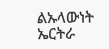ልኡላውነት ኤርትራ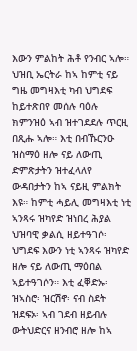እውን ምልከት ሕቶ የንብር ኣሎ። ህዝቢ ኤርትራ ከኣ ከምቲ ናይ ግዜ መግዛእቲ ካብ ህግደፍ ከይተጽበየ መሰሉ ባዕሉ ክምንዝዕ ኣብ ዝተገደደሉ ጥርዚ በጺሑ ኣሎ። እቲ በብኹርንዑ ዝስማዕ ዘሎ ናይ ለውጢ ድምጽታትን ዝተፈላለየ ውዳበታትን ከኣ ናይዚ ምልክት እዩ። ከምቲ ሓይሊ መግዛእቲ ነቲ ኣንጻሩ ዝካየድ ዝነበረ ሕያል ህዝባዊ ቃልሲ ዘይተዓገሶ፡ ህግደፍ እውን ነቲ ኣንጻሩ ዝካየድ ዘሎ ናይ ለውጢ ማዕበል ኣይተዓገሶን። እቲ ፈቐድኡ፡ ዝኣስሮ፡ ዝርሽኖ፡ ናብ ስደት ዝደፍኦ፡ ኣብ ገደብ ዘይብሉ ውትህድርና ዘንብሮ ዘሎ ከኣ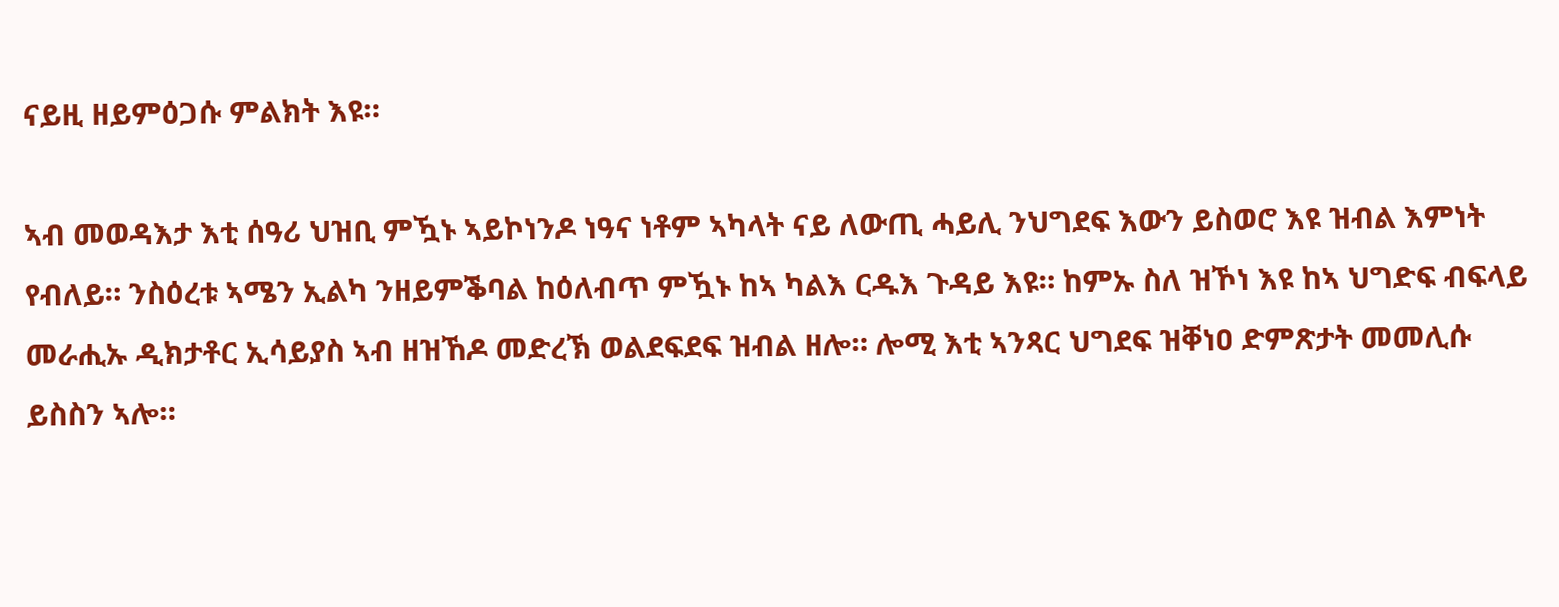ናይዚ ዘይምዕጋሱ ምልክት እዩ።

ኣብ መወዳእታ እቲ ሰዓሪ ህዝቢ ምዃኑ ኣይኮነንዶ ነዓና ነቶም ኣካላት ናይ ለውጢ ሓይሊ ንህግደፍ እውን ይስወሮ እዩ ዝብል እምነት የብለይ። ንስዕረቱ ኣሜን ኢልካ ንዘይምቕባል ከዕለብጥ ምዃኑ ከኣ ካልእ ርዱእ ጉዳይ እዩ። ከምኡ ስለ ዝኾነ እዩ ከኣ ህግድፍ ብፍላይ መራሒኡ ዲክታቶር ኢሳይያስ ኣብ ዘዝኸዶ መድረኽ ወልደፍደፍ ዝብል ዘሎ። ሎሚ እቲ ኣንጻር ህግደፍ ዝቐነዐ ድምጽታት መመሊሱ ይስስን ኣሎ።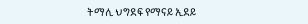ትማሊ ህግደፍ የማናይ ኢደይ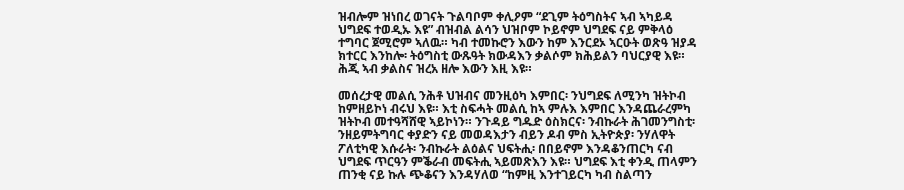ዝብሎም ዝነበረ ወገናት ጉልባቦም ቀሊዖም “ደጊም ትዕግስትና ኣብ ኣካይዳ ህግደፍ ተወዲኡ እዩ” ብዝብል ልሳን ህዝቦም ኮይኖም ህግደፍ ናይ ምቅላዕ ተግባር ጀሚሮም ኣለዉ። ካብ ተመኩሮን እውን ከም እንርደኦ ኣርዑት ወጽዓ ዝያዳ ክተርር እንከሎ፡ ትዕግስቲ ውጹዓት ክውዳእን ቃልሶም ክሕይልን ባህርያዊ እዩ። ሕጂ ኣብ ቃልስና ዝረአ ዘሎ እውን እዚ እዩ።

መሰረታዊ መልሲ ንሕቶ ህዝብና መንዚዕካ እምበር፡ ንህግደፍ ለሚንካ ዝትኮብ ከምዘይኮነ ብሩህ እዩ። እቲ ስፍሓት መልሲ ከኣ ምሉእ እምበር እንዳጨራረምካ ዝትኮብ መተዓሻሸዊ ኣይኮነን። ንጉዳይ ግዱድ ዕስክርና፡ ንብኩራት ሕገመንግስቲ፡ ንዘይምትግባር ቀያድን ናይ መወዳእታን ብይን ዶብ ምስ ኢትዮጵያ፡ ንሃለዋት ፖለቲካዊ እሱራት፡ ንብኩራት ልዕልና ህፍትሒ፡ በበይኖም እንዳቆንጠርካ ናብ ህግደፍ ጥርዓን ምቕራብ መፍትሒ ኣይመጽእን እዩ። ህግደፍ እቲ ቀንዲ ጠላምን ጠንቂ ናይ ኩሉ ጭቆናን እንዳሃለወ “ከምዚ እንተገይርካ ካብ ስልጣን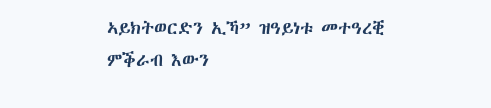ኣይክትወርድን ኢኻ” ዝዓይነቱ መተዓረቒ ምቕራብ እውን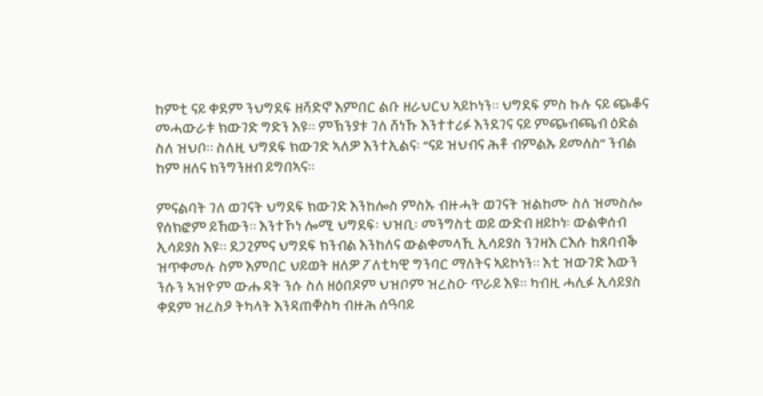ከምቲ ናይ ቀደም ንህግደፍ ዘሻድኖ እምበር ልቡ ዘራህርህ ኣይኮነን። ህግደፍ ምስ ኩሉ ናይ ጭቆና መሓውራቱ ክውገድ ግድን እዩ። ምኽንያቱ ገለ ሸነኹ እንተተሪፉ እንደገና ናይ ምጭብጫብ ዕድል ስለ ዝህቦ። ስለዚ ህግደፍ ክውገድ ኣለዎ እንተኢልና፡ “ናይ ዝህብና ሕቶ ብምልኡ ይመለስ” ንብል ከም ዘለና ክንግንዘብ ይግበኣና።

ምናልባት ገለ ወገናት ህግደፍ ክውገድ እንከሎስ ምስኡ ብዙሓት ወገናት ዝልከሙ ስለ ዝመስሎ የሰክፎም ይኸውን። እንተኾነ ሎሚ ህግደፍ፡ ህዝቢ፡ መንግስቲ ወይ ውድብ ዘይኮነ፡ ውልቀሰብ ኢሳይያስ እዩ። ደጋጊምና ህግደፍ ክንብል እንከለና ውልቀመላኺ ኢሳይያስ ንገዛእ ርእሱ ከጸባብቕ ዝጥቀመሉ ስም እምበር ህይወት ዘለዎ ፖለቲካዊ ግንባር ማለትና ኣይኮነን። እቲ ዝውገድ እውን ንሱን ኣዝዮም ውሑዳት ንሱ ስለ ዘዕበዶም ህዝቦም ዝረስዑ ጥራይ እዩ። ካብዚ ሓሊፉ ኢሳይያስ ቀደም ዝረስዖ ትካላት እንዳጠቐስካ ብዙሕ ሰዓባይ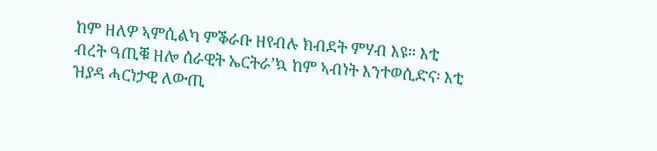ከም ዘለዎ ኣምሲልካ ምቕራቡ ዘየብሉ ክብደት ምሃብ እዩ። እቲ ብረት ዓጢቑ ዘሎ ሰራዊት ኤርትራ’ኳ ከም ኣብነት እንተወሲድና፡ እቲ ዝያዳ ሓርነታዊ ለውጢ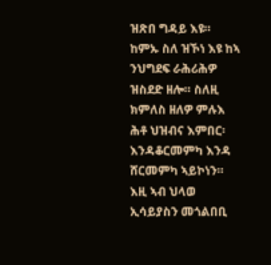ዝጽበ ግዳይ እዩ። ከምኡ ስለ ዝኾነ እዩ ከኣ ንህግደፍ ራሕሪሕዎ ዝስደድ ዘሎ። ስለዚ ክምለስ ዘለዎ ምሉእ ሕቶ ህዝብና እምበር፡ እንዳቆርመምካ እንዳ ሸርመምካ ኣይኮነን። እዚ ኣብ ህላወ ኢሳይያስን መጎልበቢ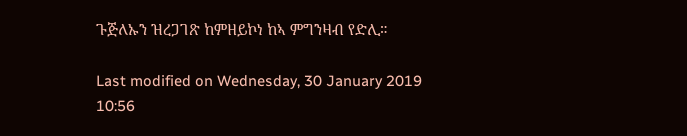ጉጅለኡን ዝረጋገጽ ከምዘይኮነ ከኣ ምግንዛብ የድሊ።

Last modified on Wednesday, 30 January 2019 10:56